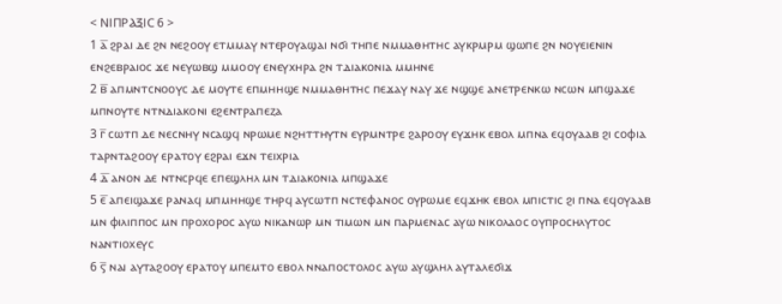< ⲚⲒⲠⲢⲀⲜⲒⲤ 6 >
1 ⲁ̅ ϩⲣⲁⲓ ⲇⲉ ϩⲛ ⲛⲉϩⲟⲟⲩ ⲉⲧⲙⲙⲁⲩ ⲛⲧⲉⲣⲟⲩⲁϣⲁⲓ ⲛϭⲓ ⲧⲏⲡⲉ ⲛⲙⲙⲁⲑⲏⲧⲏⲥ ⲁⲩⲕⲣⲙⲣⲙ ϣⲱⲡⲉ ϩⲛ ⲛⲟⲩⲉⲓⲉⲛⲓⲛ ⲉⲛϩⲉⲃⲣⲁⲓⲟⲥ ϫⲉ ⲛⲉⲩⲱⲃϣ ⲙⲙⲟⲟⲩ ⲉⲛⲉⲩⲭⲏⲣⲁ ϩⲛ ⲧⲇⲓⲁⲕⲟⲛⲓⲁ ⲙⲙⲏⲛⲉ
2 ⲃ̅ ⲁⲡⲙⲛⲧⲥⲛⲟⲟⲩⲥ ⲇⲉ ⲙⲟⲩⲧⲉ ⲉⲡⲙⲏⲏϣⲉ ⲛⲙⲙⲁⲑⲏⲧⲏⲥ ⲡⲉϫⲁⲩ ⲛⲁⲩ ϫⲉ ⲛϣϣⲉ ⲁⲛⲉⲧⲣⲉⲛⲕⲱ ⲛⲥⲱⲛ ⲙⲡϣⲁϫⲉ ⲙⲡⲛⲟⲩⲧⲉ ⲛⲧⲛⲇⲓⲁⲕⲟⲛⲓ ⲉϩⲉⲛⲧⲣⲁⲡⲉⲍⲁ
3 ⲅ̅ ⲥⲱⲧⲡ ⲇⲉ ⲛⲉⲥⲛⲏⲩ ⲛⲥⲁϣϥ ⲛⲣⲱⲙⲉ ⲛϩⲏⲧⲧⲏⲩⲧⲛ ⲉⲩⲣⲙⲛⲧⲣⲉ ϩⲁⲣⲟⲟⲩ ⲉⲩϫⲏⲕ ⲉⲃⲟⲗ ⲙⲡⲛⲁ ⲉϥⲟⲩⲁⲁⲃ ϩⲓ ⲥⲟⲫⲓⲁ ⲧⲁⲣⲛⲧⲁϩⲟⲟⲩ ⲉⲣⲁⲧⲟⲩ ⲉϩⲣⲁⲓ ⲉϫⲛ ⲧⲉⲓⲭⲣⲓⲁ
4 ⲇ̅ ⲁⲛⲟⲛ ⲇⲉ ⲛⲧⲛⲥⲣϥⲉ ⲉⲡⲉϣⲗⲏⲗ ⲙⲛ ⲧⲇⲓⲁⲕⲟⲛⲓⲁ ⲙⲡϣⲁϫⲉ
5 ⲉ̅ ⲁⲡⲉⲓϣⲁϫⲉ ⲣⲁⲛⲁϥ ⲙⲡⲙⲏⲏϣⲉ ⲧⲏⲣϥ ⲁⲩⲥⲱⲧⲡ ⲛⲥⲧⲉⲫⲁⲛⲟⲥ ⲟⲩⲣⲱⲙⲉ ⲉϥϫⲏⲕ ⲉⲃⲟⲗ ⲙⲡⲓⲥⲧⲓⲥ ϩⲓ ⲡⲛⲁ ⲉϥⲟⲩⲁⲁⲃ ⲙⲛ ⲫⲓⲗⲓⲡⲡⲟⲥ ⲙⲛ ⲡⲣⲟⲭⲟⲣⲟⲥ ⲁⲩⲱ ⲛⲓⲕⲁⲛⲱⲣ ⲙⲛ ⲧⲓⲙⲱⲛ ⲙⲛ ⲡⲁⲣⲙⲉⲛⲁⲥ ⲁⲩⲱ ⲛⲓⲕⲟⲗⲁⲟⲥ ⲟⲩⲡⲣⲟⲥⲏⲗⲩⲧⲟⲥ ⲛⲁⲛⲧⲓⲟⲭⲉⲩⲥ
6 ⲋ̅ ⲛⲁⲓ ⲁⲩⲧⲁϩⲟⲟⲩ ⲉⲣⲁⲧⲟⲩ ⲙⲡⲉⲙⲧⲟ ⲉⲃⲟⲗ ⲛⲛⲁⲡⲟⲥⲧⲟⲗⲟⲥ ⲁⲩⲱ ⲁⲩϣⲗⲏⲗ ⲁⲩⲧⲁⲗⲉϭⲓϫ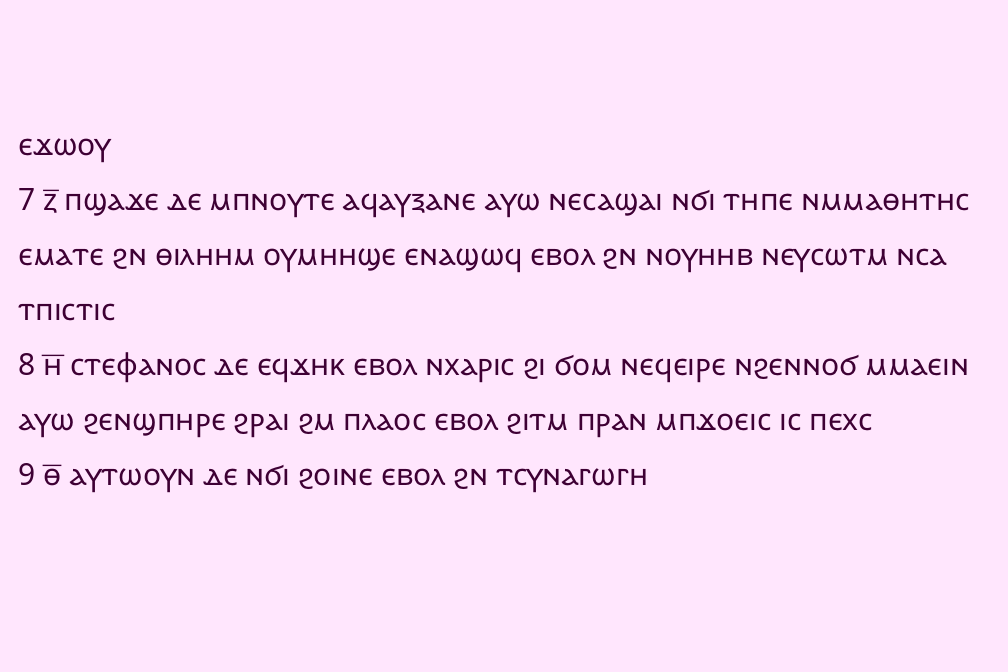ⲉϫⲱⲟⲩ
7 ⲍ̅ ⲡϣⲁϫⲉ ⲇⲉ ⲙⲡⲛⲟⲩⲧⲉ ⲁϥⲁⲩⲝⲁⲛⲉ ⲁⲩⲱ ⲛⲉⲥⲁϣⲁⲓ ⲛϭⲓ ⲧⲏⲡⲉ ⲛⲙⲙⲁⲑⲏⲧⲏⲥ ⲉⲙⲁⲧⲉ ϩⲛ ⲑⲓⲗⲏⲏⲙ ⲟⲩⲙⲏⲏϣⲉ ⲉⲛⲁϣⲱϥ ⲉⲃⲟⲗ ϩⲛ ⲛⲟⲩⲏⲏⲃ ⲛⲉⲩⲥⲱⲧⲙ ⲛⲥⲁ ⲧⲡⲓⲥⲧⲓⲥ
8 ⲏ̅ ⲥⲧⲉⲫⲁⲛⲟⲥ ⲇⲉ ⲉϥϫⲏⲕ ⲉⲃⲟⲗ ⲛⲭⲁⲣⲓⲥ ϩⲓ ϭⲟⲙ ⲛⲉϥⲉⲓⲣⲉ ⲛϩⲉⲛⲛⲟϭ ⲙⲙⲁⲉⲓⲛ ⲁⲩⲱ ϩⲉⲛϣⲡⲏⲣⲉ ϩⲣⲁⲓ ϩⲙ ⲡⲗⲁⲟⲥ ⲉⲃⲟⲗ ϩⲓⲧⲙ ⲡⲣⲁⲛ ⲙⲡϫⲟⲉⲓⲥ ⲓⲥ ⲡⲉⲭⲥ
9 ⲑ̅ ⲁⲩⲧⲱⲟⲩⲛ ⲇⲉ ⲛϭⲓ ϩⲟⲓⲛⲉ ⲉⲃⲟⲗ ϩⲛ ⲧⲥⲩⲛⲁⲅⲱⲅⲏ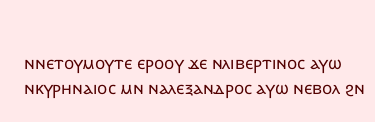ⲛⲛⲉⲧⲟⲩⲙⲟⲩⲧⲉ ⲉⲣⲟⲟⲩ ϫⲉ ⲛⲗⲓⲃⲉⲣⲧⲓⲛⲟⲥ ⲁⲩⲱ ⲛⲕⲩⲣⲏⲛⲁⲓⲟⲥ ⲙⲛ ⲛⲁⲗⲉⲝⲁⲛⲇⲣⲟⲥ ⲁⲩⲱ ⲛⲉⲃⲟⲗ ϩⲛ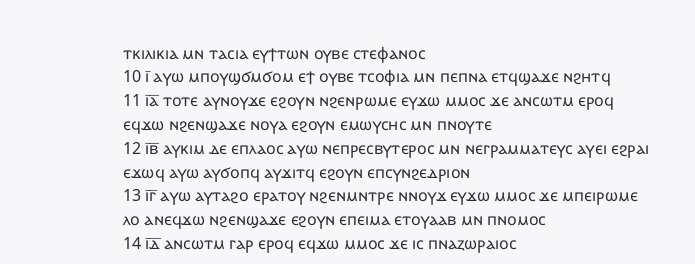ⲧⲕⲓⲗⲓⲕⲓⲁ ⲙⲛ ⲧⲁⲥⲓⲁ ⲉⲩϯⲧⲱⲛ ⲟⲩⲃⲉ ⲥⲧⲉⲫⲁⲛⲟⲥ
10 ⲓ̅ ⲁⲩⲱ ⲙⲡⲟⲩϣϭⲙϭⲟⲙ ⲉϯ ⲟⲩⲃⲉ ⲧⲥⲟⲫⲓⲁ ⲙⲛ ⲡⲉⲡⲛⲁ ⲉⲧϥϣⲁϫⲉ ⲛϩⲏⲧϥ
11 ⲓ̅ⲁ̅ ⲧⲟⲧⲉ ⲁⲩⲛⲟⲩϫⲉ ⲉϩⲟⲩⲛ ⲛϩⲉⲛⲣⲱⲙⲉ ⲉⲩϫⲱ ⲙⲙⲟⲥ ϫⲉ ⲁⲛⲥⲱⲧⲙ ⲉⲣⲟϥ ⲉϥϫⲱ ⲛϩⲉⲛϣⲁϫⲉ ⲛⲟⲩⲁ ⲉϩⲟⲩⲛ ⲉⲙⲱⲩⲥⲏⲥ ⲙⲛ ⲡⲛⲟⲩⲧⲉ
12 ⲓ̅ⲃ̅ ⲁⲩⲕⲓⲙ ⲇⲉ ⲉⲡⲗⲁⲟⲥ ⲁⲩⲱ ⲛⲉⲡⲣⲉⲥⲃⲩⲧⲉⲣⲟⲥ ⲙⲛ ⲛⲉⲅⲣⲁⲙⲙⲁⲧⲉⲩⲥ ⲁⲩⲉⲓ ⲉϩⲣⲁⲓ ⲉϫⲱϥ ⲁⲩⲱ ⲁⲩϭⲟⲡϥ ⲁⲩϫⲓⲧϥ ⲉϩⲟⲩⲛ ⲉⲡⲥⲩⲛϩⲉⲇⲣⲓⲟⲛ
13 ⲓ̅ⲅ̅ ⲁⲩⲱ ⲁⲩⲧⲁϩⲟ ⲉⲣⲁⲧⲟⲩ ⲛϩⲉⲛⲙⲛⲧⲣⲉ ⲛⲛⲟⲩϫ ⲉⲩϫⲱ ⲙⲙⲟⲥ ϫⲉ ⲙⲡⲉⲓⲣⲱⲙⲉ ⲗⲟ ⲁⲛⲉϥϫⲱ ⲛϩⲉⲛϣⲁϫⲉ ⲉϩⲟⲩⲛ ⲉⲡⲉⲓⲙⲁ ⲉⲧⲟⲩⲁⲁⲃ ⲙⲛ ⲡⲛⲟⲙⲟⲥ
14 ⲓ̅ⲇ̅ ⲁⲛⲥⲱⲧⲙ ⲅⲁⲣ ⲉⲣⲟϥ ⲉϥϫⲱ ⲙⲙⲟⲥ ϫⲉ ⲓⲥ ⲡⲛⲁⲍⲱⲣⲁⲓⲟⲥ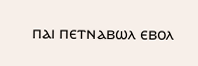ⲡⲁⲓ ⲡⲉⲧⲛⲁⲃⲱⲗ ⲉⲃⲟⲗ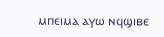ⲙⲡⲉⲓⲙⲁ ⲁⲩⲱ ⲛϥϣⲓⲃⲉ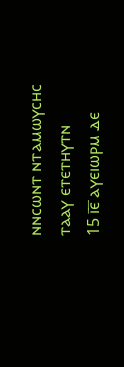ⲛⲛⲥⲱⲛⲧ ⲛⲧⲁⲙⲱⲩⲥⲏⲥ ⲧⲁⲁⲩ ⲉⲧⲉⲧⲏⲩⲧⲛ
15 ⲓ̅ⲉ̅ ⲁⲩⲉⲓⲱⲣⲙ ⲇⲉ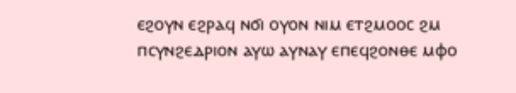ⲉϩⲟⲩⲛ ⲉϩⲣⲁϥ ⲛϭⲓ ⲟⲩⲟⲛ ⲛⲓⲙ ⲉⲧϩⲙⲟⲟⲥ ϩⲙ ⲡⲥⲩⲛϩⲉⲇⲣⲓⲟⲛ ⲁⲩⲱ ⲁⲩⲛⲁⲩ ⲉⲡⲉϥϩⲟⲛⲑⲉ ⲙⲫⲟ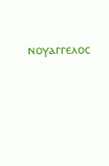ⲛⲟⲩⲁⲅⲅⲉⲗⲟⲥ